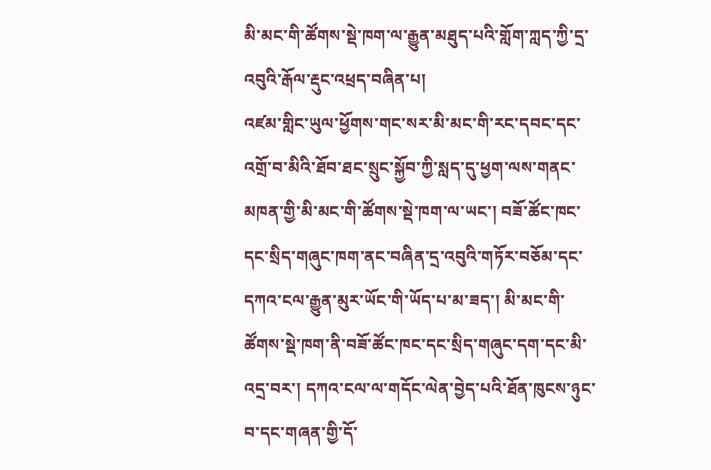མི་མང་གི་ཚོགས་སྡེ་ཁག་ལ་རྒྱུན་མཐུད་པའི་གློག་ཀླད་ཀྱི་དྲ་འབུའི་རྒོལ་རྡུང་འཕྲད་བཞིན་པ།
འཛམ་གླིང་ཡུལ་ཕྱོགས་གང་སར་མི་མང་གི་རང་དབང་དང་འགྲོ་བ་མིའི་ཐོབ་ཐང་སྲུང་སྐྱོབ་ཀྱི་སླད་དུ་ཕྱག་ལས་གནང་མཁན་གྱི་མི་མང་གི་ཚོགས་སྡེ་ཁག་ལ་ཡང་། བཟོ་ཚོང་ཁང་དང་སྲིད་གཞུང་ཁག་ནང་བཞིན་དྲ་འབུའི་གཏོར་བཅོམ་དང་དཀའ་ངལ་རྒྱུན་མུར་ཡོང་གི་ཡོད་པ་མ་ཟད་། མི་མང་གི་ཚོགས་སྡེ་ཁག་ནི་བཟོ་ཚོང་ཁང་དང་སྲིད་གཞུང་དག་དང་མི་འདྲ་བར་། དཀའ་ངལ་ལ་གདོང་ལེན་བྱེད་པའི་ཐོན་ཁུངས་ཉུང་བ་དང་གཞན་གྱི་དོ་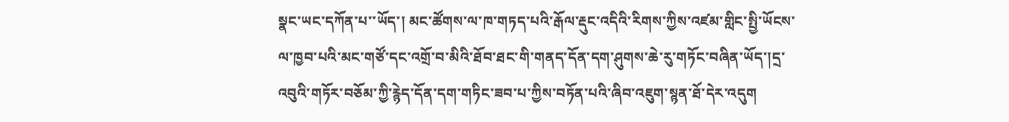སྣང་ཡང་དཀོན་པ་་ཡོད་། མང་ཚོགས་ལ་ཁ་གཏད་པའི་རྒོལ་རྡུང་འདིའི་རིགས་ཀྱིས་འཛམ་གླིང་སྤྱི་ཡོངས་ལ་ཁྱབ་པའི་མང་གཙོ་དང་འགྲོ་བ་མིའི་ཐོབ་ཐང་གི་གནད་དོན་དག་ཤུགས་ཆེ་རུ་གཏོང་བཞིན་ཡོད་།དྲ་འབུའི་གཏོར་བཅོམ་ཀྱི་རྙེད་དོན་དག་གཏིང་ཟབ་པ་ཀྱིས་བཏོན་པའི་ཞིབ་འཇུག་སྙན་ཐོ་དེར་འདུག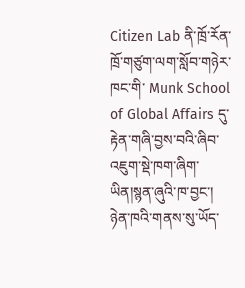Citizen Lab ནི་ཁྲོ་རོན་ཁྲོ་གཙུག་ལག་སློབ་གཉེར་ཁང་གི་ Munk School of Global Affairs དུ་རྟེན་གཞི་བྱས་བའི་ཞིབ་འཇུག་སྡེ་ཁག་ཞིག་ཡིན།སྙན་ཞུའི་ཁ་བྱང་། ཉེན་ཁའི་གནས་སུ་ཡོད་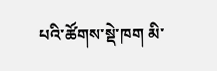པའི་ཚོགས་སྡེ་ཁག མི་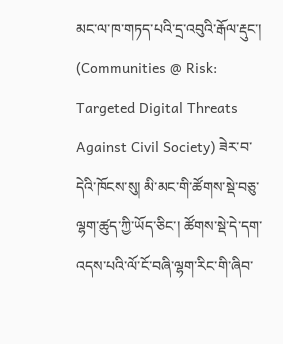མང་ལ་ཁ་གཏད་པའི་དྲ་འབུའི་རྒོལ་རྡུང་། (Communities @ Risk: Targeted Digital Threats Against Civil Society) ཟེར་བ་དེའི་ཁོངས་སུ། མི་མང་གི་ཚོགས་སྡེ་བཅུ་ལྷག་ཚུད་ཀྱི་ཡོད་ཅིང་། ཚོགས་སྡེ་དེ་དག་འདས་པའི་ལོ་ངོ་བཞི་ལྷག་རིང་གི་ཞིབ་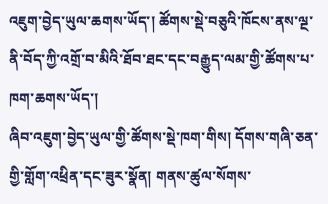འཇུག་བྱེད་ཡུལ་ཆགས་ཡོད་། ཚོགས་སྡེ་བཅུའི་ཁོངས་ནས་ལྔ་ནི་བོད་ཀྱི་འགྲོ་བ་མིའི་ཐོབ་ཐང་དང་བརྒྱུད་ལམ་གྱི་ཚོགས་པ་ཁག་ཆགས་ཡོད་།
ཞིབ་འཇུག་བྱེད་ཡུལ་གྱི་ཚོགས་སྡེ་ཁག་གིས། དོགས་གཞི་ཅན་གྱི་གློག་འཕྲིན་དང་ཟུར་སྣོན། གནས་ཚུལ་སོགས་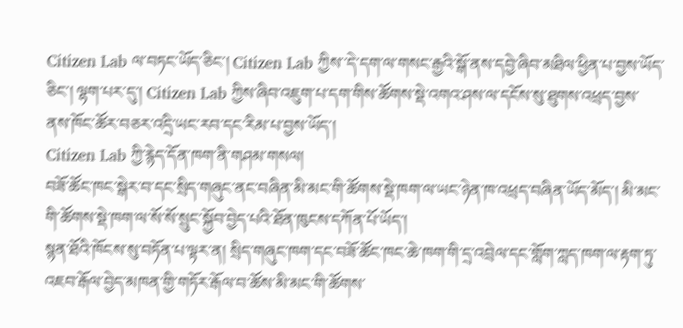Citizen Lab ལ་བཏང་ཡོད་ཅིང་། Citizen Lab ཀྱིས་་དེ་དག་ལ་གསང་རྒྱའི་སྒོ་ནས་དབྱེ་ཞིབ་མཐིལ་ཕྱིན་པ་བྱས་ཡོད་ཅིང་། ལྷག་པར་དུ་། Citizen Lab ཀྱིས་ཞིབ་འཇུག་པ་དག་གིས་ཚོགས་སྡེ་འགའ་ཤས་ལ་དངོས་སུ་ཐུགས་འཕྲད་བྱས་ནས་ཁོང་ཚོར་བཅར་འདྲི་ཡང་རབ་དང་རིམ་པ་བྱས་ཡོད་།
Citizen Lab ཀྱི་རྙེད་དོན་ཁག་ནི་གཤམ་གསལ།
བཟོ་ཚོང་ཁང་སྒེར་བ་དང་སྲིད་གཞུང་ནང་བཞིན་མི་མང་གི་ཚོགས་སྡེ་ཁག་ལ་ཡང་ཉེན་ཁ་འཕྲད་བཞིན་ཡོད་མོད་། མི་མང་གི་ཚོགས་སྡེ་ཁག་ལ་སོ་སོ་སྲུང་སྐྱོབ་བྱེད་པའི་ཐོན་ཁུངས་དཀོན་པོ་ཡོད་།
སྙན་ཐོའི་ཁོངས་སུ་བཏོན་པ་ལྟར་ན། སྲིད་གཞུང་ཁག་དང་བཟོ་ཚོང་ཁང་ཆེ་ཁག་གི་དྲ་འབྲེལ་དང་གློག་ཀླད་ཁག་ལ་རྟག་ཏུ་འཇབ་རྒོལ་བྱེད་མཁན་གྱི་གཏོར་རྒོལ་བ་ཚོས་མི་མང་གི་ཚོགས་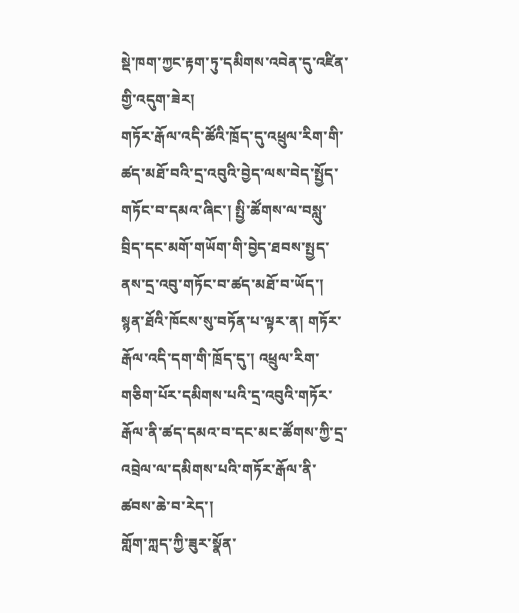སྡེ་ཁག་ཀྱང་རྟག་ཏུ་དམིགས་འབེན་དུ་འཛིན་གྱི་འདུག་ཟེར།
གཏོར་རྒོལ་འདི་ཚོའི་ཁྲོད་དུ་འཕྲུལ་རིག་གི་ཚད་མཐོ་བའི་དྲ་འབུའི་བྱེད་ལས་བེད་སྤྱོད་གཏོང་བ་དམའ་ཞིང་། སྤྱི་ཚོགས་ལ་བསླུ་བྲིད་དང་མགོ་གཡོག་གི་བྱེད་ཐབས་སྤྱད་ནས་དྲ་འབུ་གཏོང་བ་ཚད་མཐོ་བ་ཡོད་།
སྙན་ཐོའི་ཁོངས་སུ་བཏོན་པ་ལྟར་ན། གཏོར་རྒོལ་འདི་དག་གི་ཁྲོད་དུ་། འཕྲུལ་རིག་གཅིག་པོར་དམིགས་པའི་དྲ་འབུའི་གཏོར་རྒོལ་ནི་ཚད་དམའ་བ་དང་མང་ཚོགས་ཀྱི་དྲ་འབྲེལ་ལ་དམིགས་པའི་གཏོར་རྒོལ་ནི་ཚབས་ཆེ་བ་རེད་།
གློག་ཀླད་ཀྱི་ཟུར་སྣོན་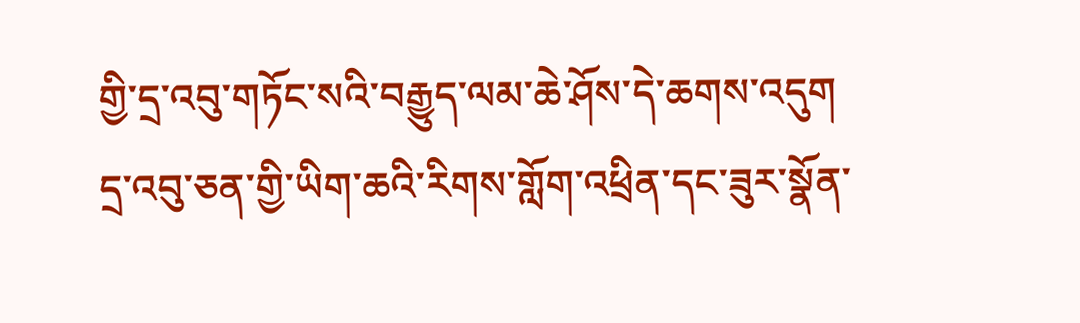གྱི་དྲ་འབུ་གཏོང་སའི་བརྒྱུད་ལམ་ཆེ་ཤོས་དེ་ཆགས་འདུག
དྲ་འབུ་ཅན་གྱི་ཡིག་ཆའི་རིགས་གློག་འཕྲིན་དང་ཟུར་སྣོན་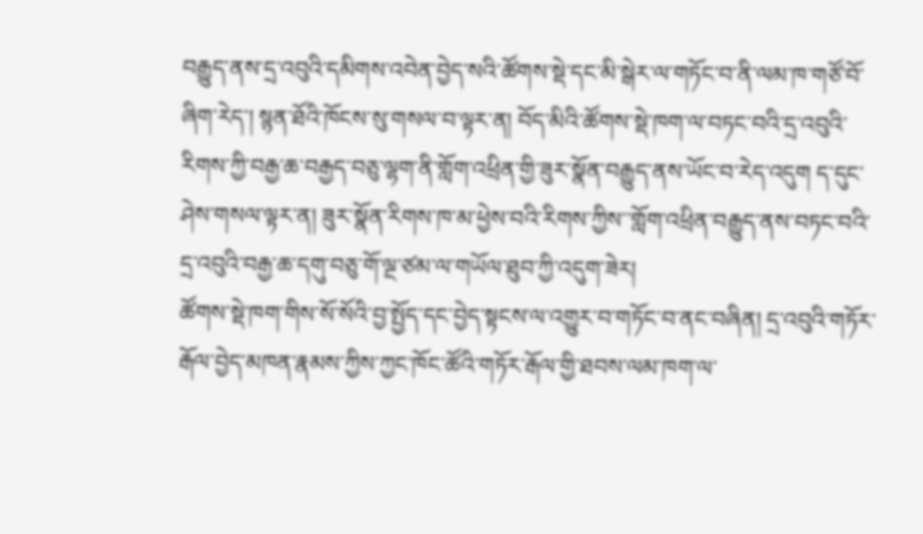བརྒྱུད་ནས་དྲ་འབུའི་དམིགས་འབེན་བྱེད་སའི་ཚོགས་སྡེ་དང་མི་སྒེར་ལ་གཏོང་བ་ནི་ལམ་ཁ་གཙོ་བོ་ཞིག་རེད་། སྙན་ཐོའི་ཁོངས་སུ་གསལ་བ་ལྟར་ན། བོད་མིའི་ཚོགས་སྡེ་ཁག་ལ་བཏང་བའི་དྲ་འབུའི་རིགས་ཀྱི་བརྒྱ་ཆ་བརྒྱད་བཅུ་ལྷག་ནི་གློག་འཕྲིན་གྱི་ཟུར་སྣོན་བརྒྱུད་ནས་ཡོང་བ་རེད་འདུག ད་དུང་ཤེས་གསལ་ལྟར་ན། ཟུར་སྣོན་རིགས་ཁ་མ་ཕྱེས་བའི་རིགས་ཀྱིས་་གློག་འཕྲིན་བརྒྱུད་ནས་བཏང་བའི་དྲ་འབུའི་བརྒྱ་ཆ་དགུ་བཅུ་གོ་ལྔ་ཙམ་ལ་གཡོལ་ཐུབ་ཀྱི་འདུག་ཟེར།
ཚོགས་སྡེ་ཁག་གིས་སོ་སོའི་བྱ་སྤྱོད་དང་བྱེད་སྟངས་ལ་འགྱུར་བ་གཏོང་བ་ནང་བཞིན། དྲ་འབུའི་གཏོར་རྒོལ་བྱེད་མཁན་རྣམས་ཀྱིས་ཀྱང་ཁོང་ཚོའི་གཏོར་རྒོལ་གྱི་ཐབས་ལམ་ཁག་ལ་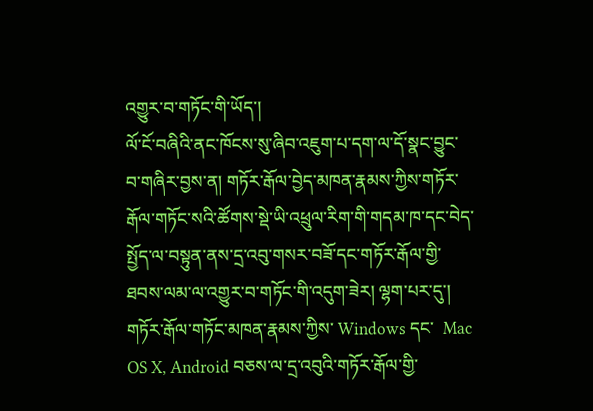འགྱུར་བ་གཏོང་གི་ཡོད་།
ལོ་ངོ་བཞིའི་ནང་ཁོངས་སུ་ཞིབ་འཇུག་པ་དག་ལ་དོ་སྣང་བྱུང་བ་གཞིར་བྱས་ན། གཏོར་རྒོལ་བྱེད་མཁན་རྣམས་ཀྱིས་གཏོར་རྒོལ་གཏོང་སའི་ཚོགས་སྡེ་ཡི་འཕྲུལ་རིག་གི་གདམ་ཁ་དང་བེད་སྤྱོད་ལ་བསྟུན་ནས་དྲ་འབུ་གསར་བཟོ་དང་གཏོར་རྒོལ་གྱི་ཐབས་ལམ་ལ་འགྱུར་བ་གཏོང་གི་འདུག་ཟེར། ལྷག་པར་དུ་། གཏོར་རྒོལ་གཏོང་མཁན་རྣམས་ཀྱིས་ Windows དང་  Mac OS X, Android བཅས་ལ་དྲ་འབུའི་གཏོར་རྒོལ་གྱི་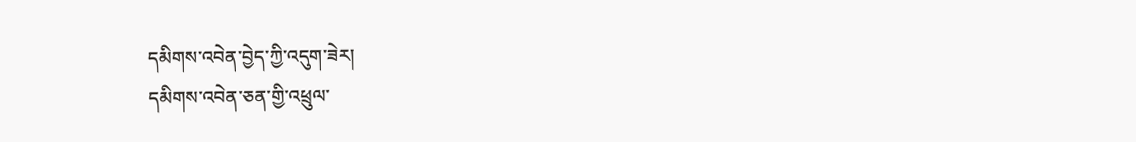དམིགས་འབེན་བྱེད་ཀྱི་འདུག་ཟེར།
དམིགས་འབེན་ཅན་གྱི་འཕྲུལ་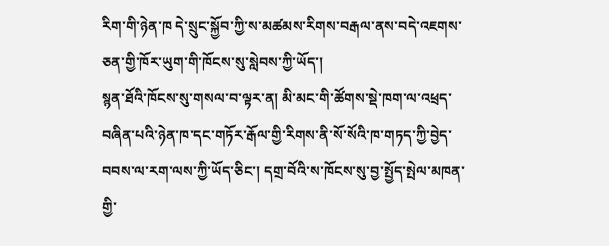རིག་གི་ཉེན་ཁ དེ་སྲུང་སྐྱོབ་ཀྱི་ས་མཚམས་རིགས་བརྒལ་ནས་བདེ་འཇགས་ཅན་གྱི་ཁོར་ཡུག་གི་ཁོངས་སུ་སླེབས་ཀྱི་ཡོད་།
སྙན་ཐོའི་ཁོངས་སུ་གསལ་བ་ལྟར་ན། མི་མང་གི་ཚོགས་སྡེ་ཁག་ལ་འཕྲད་བཞིན་པའི་ཉེན་ཁ་དང་གཏོར་རྒོལ་གྱི་རིགས་ནི་སོ་སོའི་ཁ་གཏད་ཀྱི་བྱེད་བབས་ལ་རག་ལས་ཀྱི་ཡོད་ཅིང་། དགྲ་བོའི་ས་ཁོངས་སུ་བྱ་སྤྱོད་སྤེལ་མཁན་གྱི་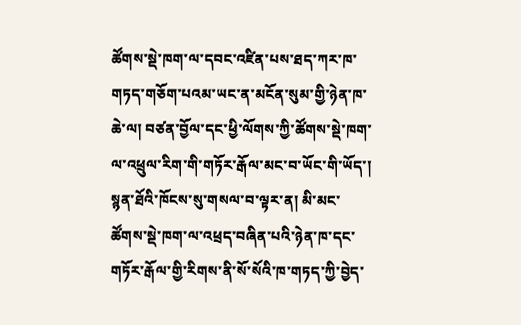ཚོགས་སྡེ་ཁག་ལ་དབང་འཛིན་པས་ཐད་ཀར་ཁ་གཏད་གཅོག་པའམ་ཡང་ན་མངོན་སུམ་གྱི་ཉེན་ཁ་ཆེ་ལ། བཙན་བྱོལ་དང་ཕྱི་ལོགས་ཀྱི་ཚོགས་སྡེ་ཁག་ལ་འཕྲུལ་རིག་གི་གཏོར་རྒོལ་མང་བ་ཡོང་གི་ཡོད་།
སྙན་ཐོའི་ཁོངས་སུ་གསལ་བ་ལྟར་ན། མི་མང་ཚོགས་སྡེ་ཁག་ལ་འཕྲད་བཞིན་པའི་ཉེན་ཁ་དང་གཏོར་རྒོལ་གྱི་རིགས་ནི་སོ་སོའི་ཁ་གཏད་ཀྱི་བྱེད་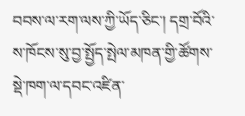བབས་ལ་རག་ལས་ཀྱི་ཡོད་ཅིང་། དགྲ་བོའི་ས་ཁོངས་སུ་བྱ་སྤྱོད་སྤེལ་མཁན་གྱི་ཚོགས་སྡེ་ཁག་ལ་དབང་འཛིན་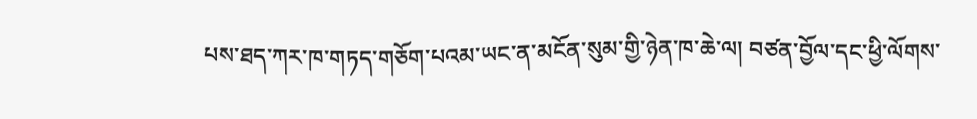པས་ཐད་ཀར་ཁ་གཏད་གཅོག་པའམ་ཡང་ན་མངོན་སུམ་གྱི་ཉེན་ཁ་ཆེ་ལ། བཙན་བྱོལ་དང་ཕྱི་ལོགས་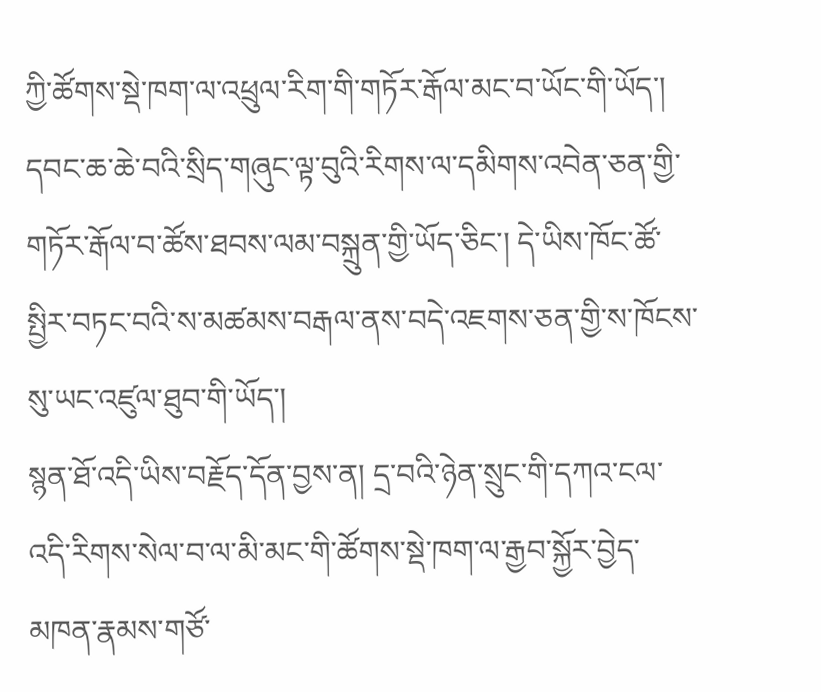ཀྱི་ཚོགས་སྡེ་ཁག་ལ་འཕྲུལ་རིག་གི་གཏོར་རྒོལ་མང་བ་ཡོང་གི་ཡོད་།
དབང་ཆ་ཆེ་བའི་སྲིད་གཞུང་ལྟ་བུའི་རིགས་ལ་དམིགས་འབེན་ཅན་གྱི་གཏོར་རྒོལ་བ་ཚོས་ཐབས་ལམ་བསྐྲུན་གྱི་ཡོད་ཅིང་། དེ་ཡིས་ཁོང་ཚོ་སྤྱིར་བཏང་བའི་ས་མཚམས་བརྒལ་ནས་བདེ་འཇགས་ཅན་གྱི་ས་ཁོངས་སུ་ཡང་འཛུལ་ཐུབ་གི་ཡོད་།
སྙན་ཐོ་འདི་ཡིས་བརྗོད་དོན་བྱས་ན། དྲ་བའི་ཉེན་སྲུང་གི་དཀའ་ངལ་འདི་རིགས་སེལ་བ་ལ་མི་མང་གི་ཚོགས་སྡེ་ཁག་ལ་རྒྱབ་སྐྱོར་བྱེད་མཁན་རྣམས་གཙོ་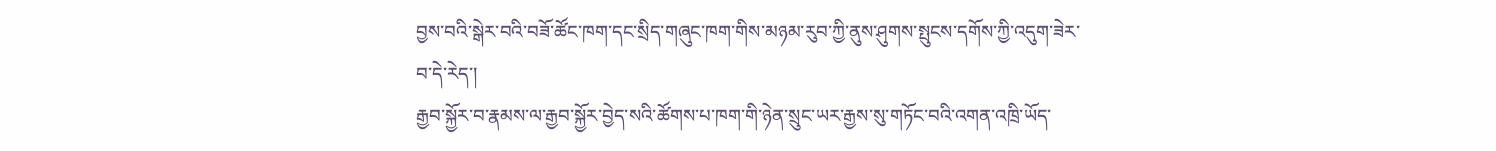བྱས་བའི་སྒེར་བའི་བཟོ་ཚོང་ཁག་དང་སྲིད་གཞུང་ཁག་གིས་མཉམ་རུབ་ཀྱི་ནུས་ཤུགས་སྤུངས་དགོས་ཀྱི་འདུག་ཟེར་བ་དེ་རེད་།
རྒྱབ་སྐྱོར་བ་རྣམས་ལ་རྒྱབ་སྐྱོར་བྱེད་སའི་ཚོགས་པ་ཁག་གི་ཉེན་སྲུང་ཡར་རྒྱས་སུ་གཏོང་བའི་འགན་འཁྲི་ཡོད་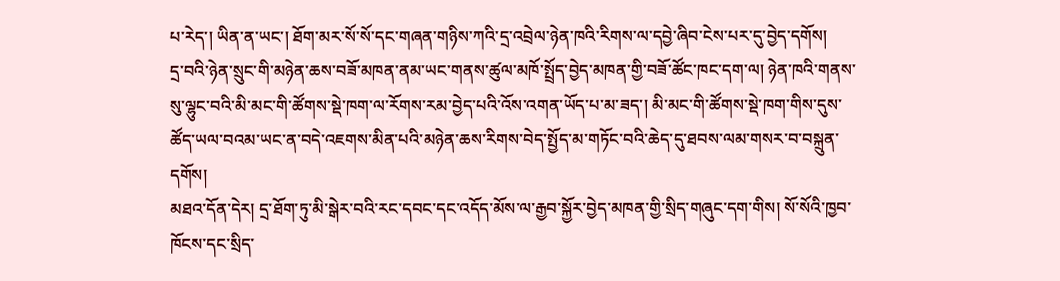པ་རེད་། ཡིན་ན་ཡང་། ཐོག་མར་སོ་སོ་དང་གཞན་གཉིས་ཀའི་དྲ་འབྲེལ་ཉེན་ཁའི་རིགས་ལ་དབྱེ་ཞིབ་ངེས་པར་དུ་བྱེད་དགོས།
དྲ་བའི་ཉེན་སྲུང་གི་མཉེན་ཆས་བཟོ་མཁན་ནམ་ཡང་གནས་ཚུལ་མཁོ་སྤྲོད་བྱེད་མཁན་གྱི་བཟོ་ཚོང་ཁང་དག་ལ། ཉེན་ཁའི་གནས་སུ་ལྷུང་བའི་མི་མང་གི་ཚོགས་སྡེ་ཁག་ལ་རོགས་རམ་བྱེད་པའི་འོས་འགན་ཡོད་པ་མ་ཟད་། མི་མང་གི་ཚོགས་སྡེ་ཁག་གིས་དུས་ཚོད་ཡལ་བའམ་ཡང་ན་བདེ་འཇགས་མིན་པའི་མཉེན་ཆས་རིགས་བེད་སྤྱོད་མ་གཏོང་བའི་ཆེད་དུ་ཐབས་ལམ་གསར་བ་བསྐྲུན་དགོས།
མཐའ་དོན་དེར། དྲ་ཐོག་ཏུ་མི་སྒེར་བའི་རང་དབང་དང་འདོད་མོས་ལ་རྒྱབ་སྐྱོར་བྱེད་མཁན་གྱི་སྲིད་གཞུང་དག་གིས། སོ་སོའི་ཁྱབ་ཁོངས་དང་སྲིད་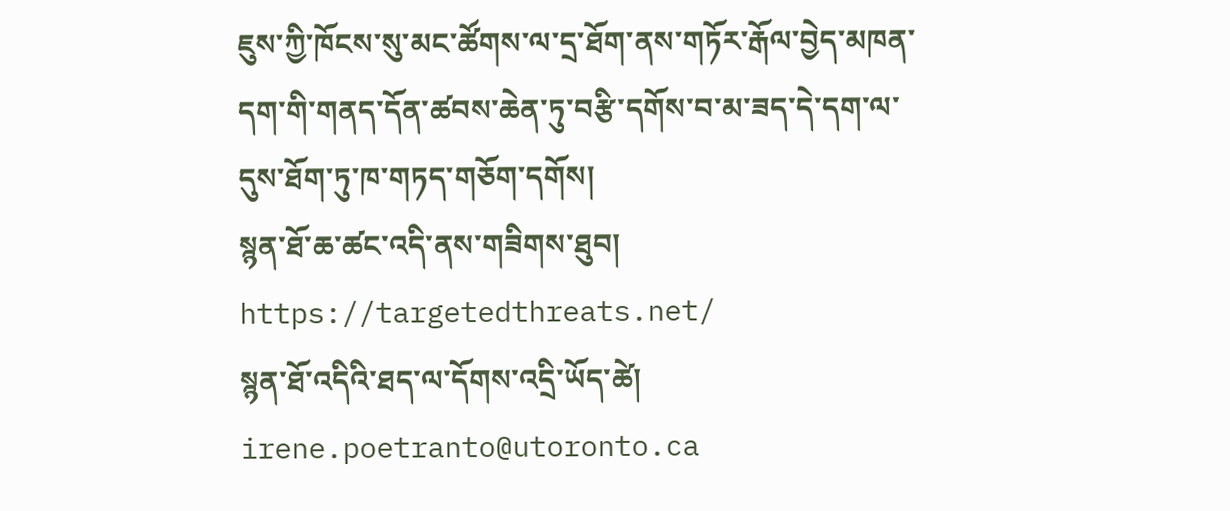ཇུས་ཀྱི་ཁོངས་སུ་མང་ཚོགས་ལ་དྲ་ཐོག་ནས་གཏོར་རྒོལ་བྱེད་མཁན་དག་གི་གནད་དོན་ཚབས་ཆེན་ཏུ་བརྩི་དགོས་བ་མ་ཟད་དེ་དག་ལ་དུས་ཐོག་ཏུ་ཁ་གཏད་གཅོག་དགོས།
སྙན་ཐོ་ཆ་ཚང་འདི་ནས་གཟིགས་ཐུབ། https://targetedthreats.net/
སྙན་ཐོ་འདིའི་ཐད་ལ་དོགས་འདྲི་ཡོད་ཚེ།   irene.poetranto@utoronto.ca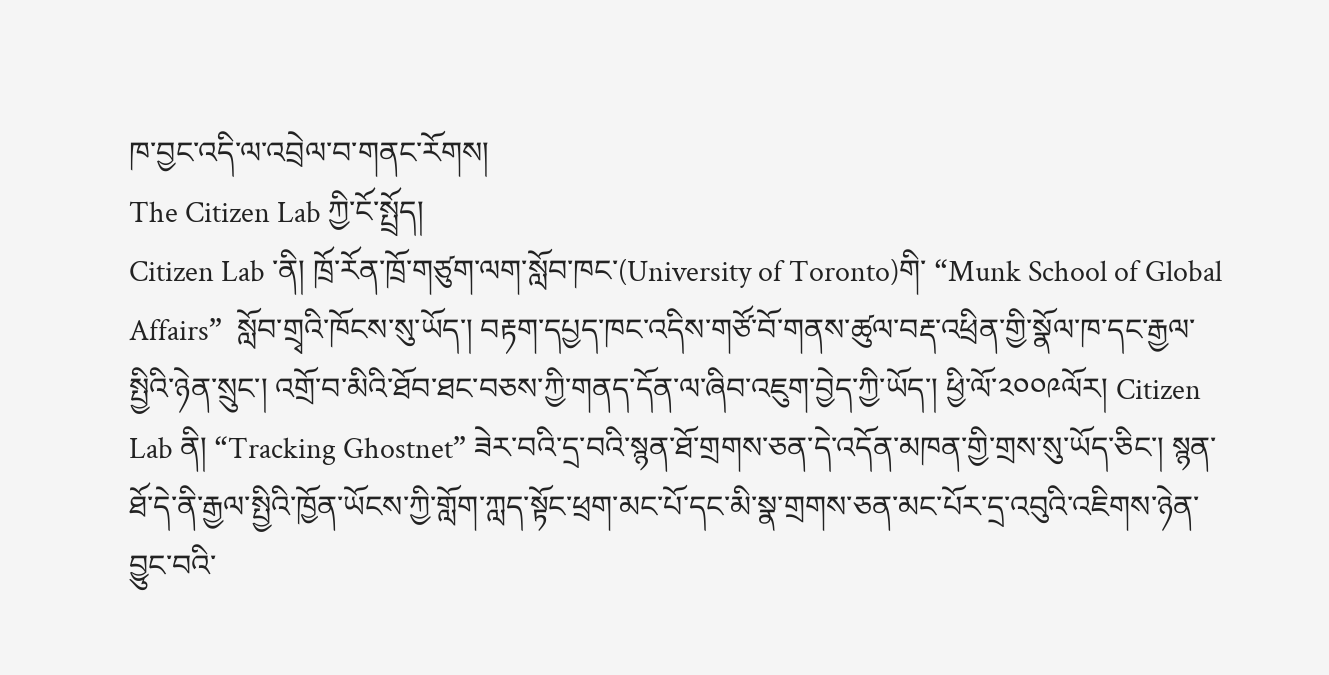ཁ་བྱང་འདི་ལ་འབྲེལ་བ་གནང་རོགས།
The Citizen Lab ཀྱི་ངོ་སྤྲོད།
Citizen Lab ་ནི། ཁྲོ་རོན་ཁྲོ་གཙུག་ལག་སློབ་ཁང་(University of Toronto)གི་ “Munk School of Global Affairs”  སློབ་གྲྭའི་ཁོངས་སུ་ཡོད་། བརྟག་དཔྱད་ཁང་འདིས་གཙོ་བོ་གནས་ཚུལ་བརྡ་འཕྲིན་གྱི་སྣོལ་ཁ་དང་རྒྱལ་སྤྱིའི་ཉེན་སྲུང་། འགྲོ་བ་མིའི་ཐོབ་ཐང་བཅས་ཀྱི་གནད་དོན་ལ་ཞིབ་འཇུག་བྱེད་ཀྱི་ཡོད་། ཕྱི་ལོ་༢༠༠༩ལོར། Citizen Lab ནི། “Tracking Ghostnet” ཟེར་བའི་དྲ་བའི་སྙན་ཐོ་གྲགས་ཅན་དེ་འདོན་མཁན་གྱི་གྲས་སུ་ཡོད་ཅིང་། སྙན་ཐོ་དེ་ནི་རྒྱལ་སྤྱིའི་ཁྱོན་ཡོངས་ཀྱི་གློག་ཀླད་སྟོང་ཕྲག་མང་པོ་དང་མི་སྣ་གྲགས་ཅན་མང་པོར་དྲ་འབུའི་འཇིགས་ཉེན་བྱུང་བའི་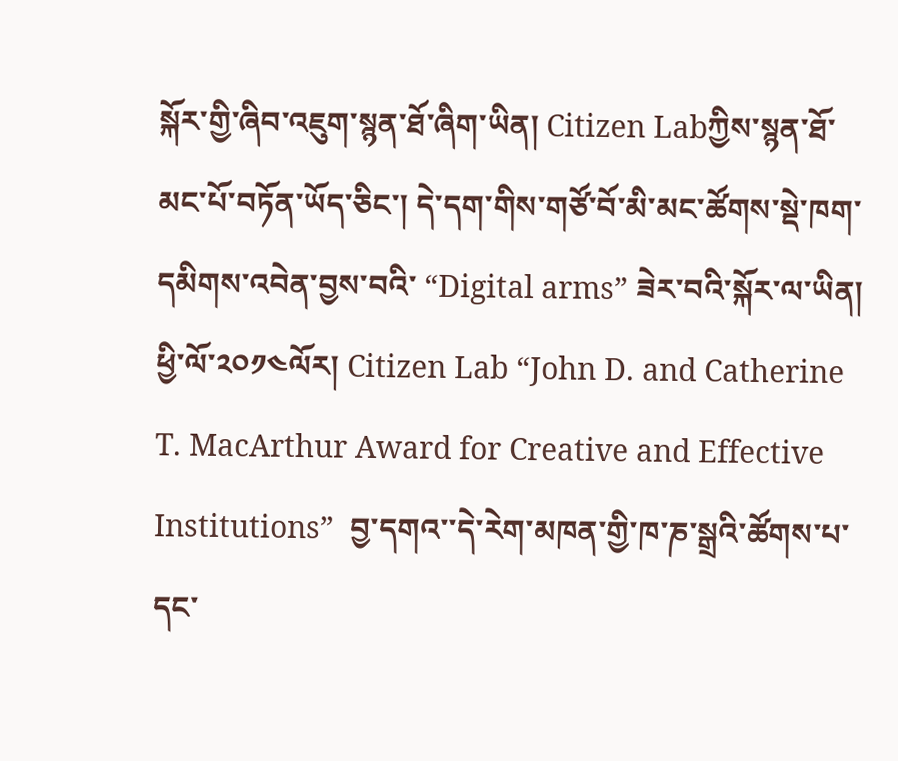སྐོར་གྱི་ཞིབ་འཇུག་སྙན་ཐོ་ཞིག་ཡིན། Citizen Labཀྱིས་སྙན་ཐོ་མང་པོ་བཏོན་ཡོད་ཅིང་། དེ་དག་གིས་གཙོ་བོ་མི་མང་ཚོགས་སྡེ་ཁག་དམིགས་འབེན་བྱས་བའི་ “Digital arms” ཟེར་བའི་སྐོར་ལ་ཡིན། ཕྱི་ལོ་༢༠༡༤ལོར། Citizen Lab “John D. and Catherine T. MacArthur Award for Creative and Effective Institutions”  བྱ་དགའ་་དེ་རེག་མཁན་གྱི་ཁ་ཎ་སྒྲའི་ཚོགས་པ་དང་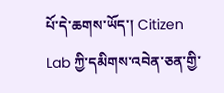པོ་དེ་ཆགས་ཡོད་། Citizen Lab ཀྱི་དམིགས་འབེན་ཅན་གྱི་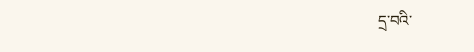དྲ་བའི་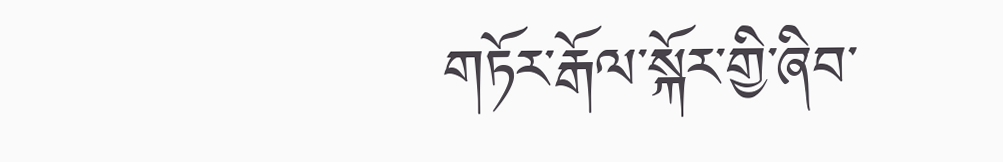གཏོར་རྒོལ་སྐོར་གྱི་ཞིབ་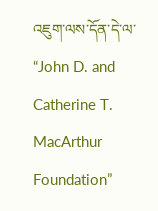འཇུག་ལས་དོན་དེ་ལ་ “John D. and Catherine T. MacArthur Foundation”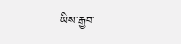ཡིས་རྒྱབ་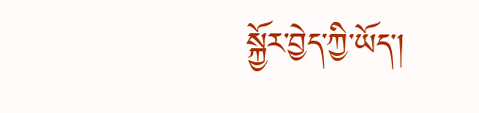སྐྱོར་བྱེད་ཀྱི་ཡོད་།